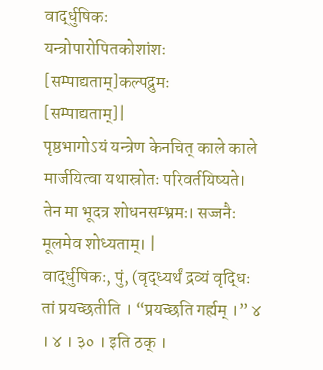वार्द्धुषिकः
यन्त्रोपारोपितकोशांशः
[सम्पाद्यताम्]कल्पद्रुमः
[सम्पाद्यताम्]|
पृष्ठभागोऽयं यन्त्रेण केनचित् काले काले मार्जयित्वा यथास्रोतः परिवर्तयिष्यते। तेन मा भूदत्र शोधनसम्भ्रमः। सज्जनैः मूलमेव शोध्यताम्। |
वार्द्धुषिकः, पुं, (वृद्ध्यर्थं द्रव्यं वृद्धिः तां प्रयच्छतीति । “प्रयच्छति गर्ह्यम् ।” ४ । ४ । ३० । इति ठक् ।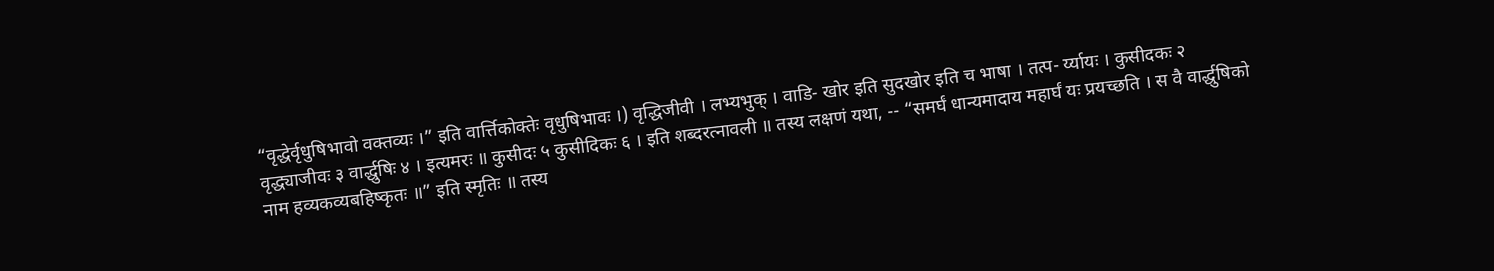“वृद्धेर्वृधुषिभावो वक्तव्यः ।” इति वार्त्तिकोक्तेः वृधुषिभावः ।) वृद्धिजीवी । लभ्यभुक् । वाडि- खोर इति सुदखोर इति च भाषा । तत्प- र्य्यायः । कुसीदकः २ वृद्ध्याजीवः ३ वार्द्धुषिः ४ । इत्यमरः ॥ कुसीदः ५ कुसीदिकः ६ । इति शब्दरत्नावली ॥ तस्य लक्षणं यथा, -- “समर्घं धान्यमादाय महार्घं यः प्रयच्छति । स वै वार्द्धुषिको नाम हव्यकव्यबहिष्कृतः ॥” इति स्मृतिः ॥ तस्य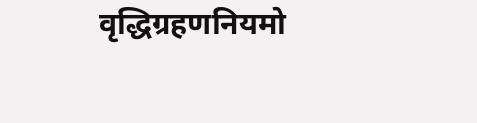वृद्धिग्रहणनियमो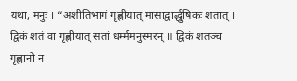यथा, मनुः । “अशीतिभागं गृह्णीयात् मासाद्वार्द्धुषिकः शतात् । द्विकं शतं वा गृह्णीयात् सतां धर्म्ममनुस्मरन् ॥ द्विकं शतञ्च गृह्णानो न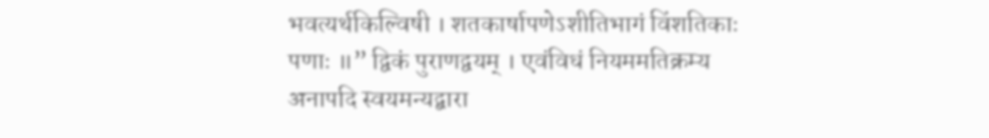भवत्यर्थकिल्विषी । शतकार्षापणेऽशीतिभागं विंशतिकाः पणाः ॥” द्विकं पुराणद्वयम् । एवंविधं नियममतिक्रम्य अनापदि स्वयमन्यद्बारा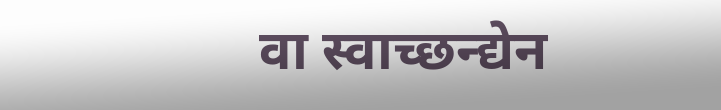वा स्वाच्छन्द्येन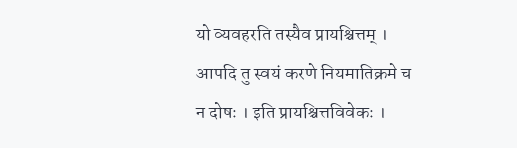यो व्यवहरति तस्यैव प्रायश्चित्तम् । आपदि तु स्वयं करणे नियमातिक्रमे च न दोषः । इति प्रायश्चित्तविवेकः ।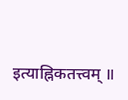इत्याह्निकतत्त्वम् ॥